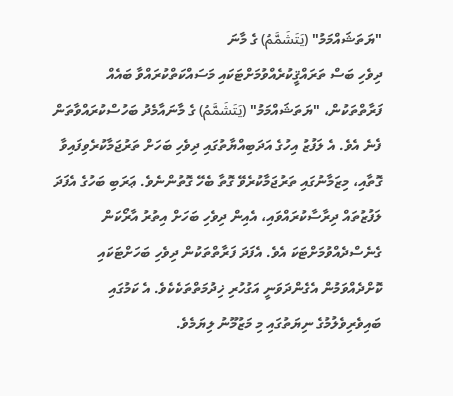"ޔަތަޝައްމަމު" (يَتَشَمَّمُ) ގެ މާނަ
ދިވެހި ބަސް ތަރައްޤީކުރެއްވުމަށްޓަކައި މަސައްކަތްކުރައްވާ ބައެއް ފަރާތްތަކުން، "ޔަތަޝައްމަމު" (يَتَشَمَّمُ) ގެ މާނައާމެދު ބަހުސްކުރައްވާތަން ފެނެ އެވެ. އެ ލަފުޒު އިހުގެ އަދަބިއްޔާތުގައި ދިވެހި ބަހަށް ތަރުޖަމާކުރެވިފައިވާ ގޮތާއި، މިޒަމާނުގައި ތަރުޖަމާކުރެވޭ ގޮތާ ބެހޭ ގޮތުންނެވެ. ޢަރަބި ބަހުގެ އެފަދަ ލަފުޒުތައް ދިރާސާކުރައްވައި، އެއިން ދިވެހި ބަހަށް އިތުރު އާރޯކަން ގެނެސްދެއްވުމަށްޓަކަ އެވެ. އެފަދަ ފަރާތްތަކުން ދިވެހި ބަހަށްޓަކައި ކޮށްދެއްވަމުން އެގެންދަވަނީ އަގުހުރި ޚިދުމަތްތަކެކެވެ. އެ ކަމުގައި ބައިވެރިވެލުމުގެ ނިޔަތުގައި މި މަޒުމޫނު ލިޔަމެވެ.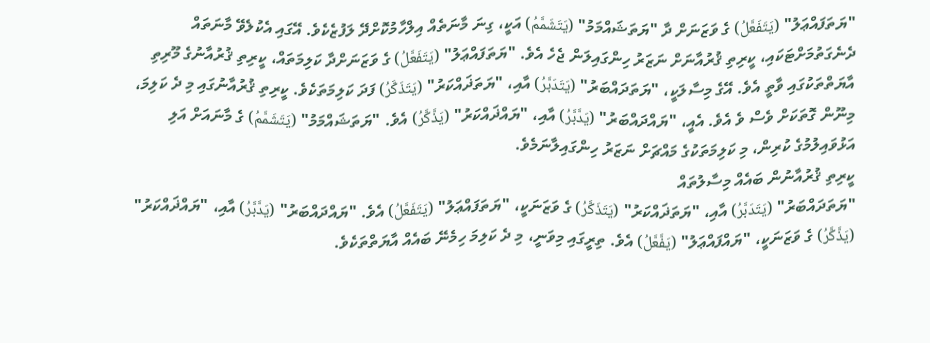"ޔަތަފައްޢަލު" (يَتَفَعَّلُ) ގެ ވަޒަނަށް ދާ "ޔަތަޝައްމަމު" (يَتَشَمَّمُ) އަކީ، ގިނަ މާނަތެއް އިލްހާމުކޮށްދޭ ލަފުޒެކެވެ. އޭގައި އެކުލެވޭ މާނަތައް ދެނެގަތުމަށްޓަކައި، ކީރިތި ޤުރުއާނަށް ނަޒަރު ހިންގައިލަން ޖެހެ އެވެ. "ޔަތަފައްޢަލު" (يَتَفَعَّلُ) ގެ ވަޒަނަށްދާ ކަލިމަތައް، ކީރިތި ޤުރުއާނުގެ މޫރިތި އާޔަތްތަކުގައި ވާތީ އެވެ. އޭގެ މިސާލަކީ، "ޔަތަދައްބަރު" (يَتَدَبَّرُ) އާއި، "ޔަތަޛައްކަރު" (يَتَذَكَّرُ) ފަދަ ކަލިމަތަކެވެ. ކީރިތި ޤުރުއާނުގައި މި ދެ ކަލިމަ، މިނޫން ގޮތަކަށް ވެސް ވެ އެވެ. އެއީ، "ޔައްދައްބަރު" (يَدَّبَّرُ) އާއި، "ޔައްޛައްކަރު" (يَذَّكَّرُ) އެވެ. "ޔަތަޝައްމަމު" (يَتَشَمَّمُ) ގެ މާނައަށް އަލި އަޅުވައިލުމުގެ ކުރިން، މި ކަލިމަތަކުގެ މައްޗަށް ނަޒަރު ހިންގައިލާނަމެވެ.
ކީރިތި ޤުރުއާނުން ބައެއް މިސާލުތައް
"ޔަތަދައްބަރު" (يَتَدَبَّرُ) އާއި، "ޔަތަޛައްކަރު" (يَتَذَكَّرُ) ގެ ވަޒަނަކީ، "ޔަތަފައްޢަލު" (يَتَفَعَّلُ) އެވެ. "ޔައްދައްބަރު" (يَدَّبَّرُ) އާއި، "ޔައްޛައްކަރު" (يَذَّكَّرُ) ގެ ވަޒަނަކީ، "ޔައްފައްޢަލު" (يَفَّعَّلُ) އެވެ. ތިރީގައި މިވަނީ، މި ދެ ކަލިމަ ހިމެނޭ ބައެއް އާޔަތްތަކެވެ.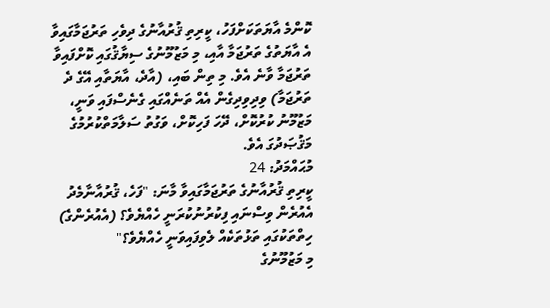ކޮންމެ އާޔަތަކަށްފަހު، ކީރިތި ޤުރުއާނުގެ ދިވެހި ތަރުޖަމާގައިވާ އެ އާޔަތުގެ ތަރުޖަމާ އާއި، މި މަޒުމޫނުގެ ސިޔާޤުގައި ކޮށްފައިވާ ތަރުޖަމާ ވާނެ އެވެ. މި ތިން ބައި، (އާދެ، އާޔަތާއި އޭގެ ދެ ތަރުޖަމާ) ވިދިވިދިގެން އެއް ތަނެއްގައި ގެނެސްފައި ވަނީ، މަޒުމޫނު ކުރުކޮށް، ދޭހަ ފަހިކޮށް، ވަގުތު ސަލާމަތްކުރުމުގެ މަޤުޞަދުގަ އެވެ.
މުޙައްމަދު: 24
ކީރިތި ޤުރުއާނުގެ ތަރުޖަމާގައިވާ މާނަ: "ފަހެ، ޤުރުއާނާމެދު އެއުރެން ވިސްނައި ފިކުރުނުކުރަނީ ހެއްޔެވެ؟ (އެއުރެންގެ) ހިތްތަކުގައި ތަޅުތަކެއް ލެވިފައިވަނީ ހެއްޔެވެ؟"
މި މަޒުމޫނުގެ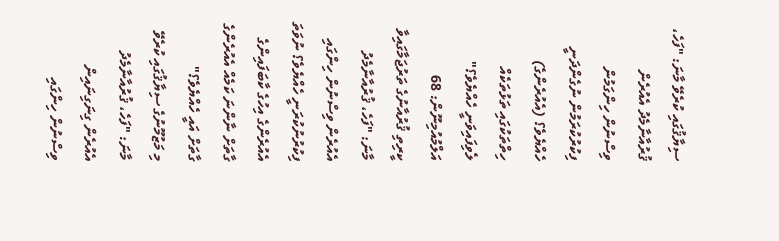ސިޔާޤުގައި ކުރެވޭ މާނަ: "ފަހެ، ޤުރުއާނާމެދު އެއުރެން ވިސްނުން ހިންގަމުން ފިކުރުކުރަމުން ނުގެންދަނީ ހެއްޔެވެ؟ (އެއުރެންގެ) ހިތްތަކުގައި ތަޅުތަކެއް ލެވިފައިވަނީ ހެއްޔެވެ؟"
އަލްމުއުމިނޫން: 68
ކީރިތި ޤުރުއާނުގެ ތަރުޖަމާގައިވާ މާނަ: "ފަހެ، ޤުރުއާނާމެދު އެއުރެން ވިސްނުން ހިންގައި ފިކުރުނުކުރަނީ ހެއްޔެވެ؟ ނުވަތަ އެއުރެންގެ އިހުގެ ކާބަފައިންގެ ގާތަށް ނާންނަ ކަމެއް އެއުރެންގެ ގާތަށް އައީ ހެއްޔެވެ؟"
މި މަޒުމޫނުގެ ސިޔާޤުގައި ކުރެވޭ މާނަ: "ފަހެ، ޤުރުއާނާމެދު އެއުރެން ގިނަގިނައިން ވިސްނުން ހިންގައި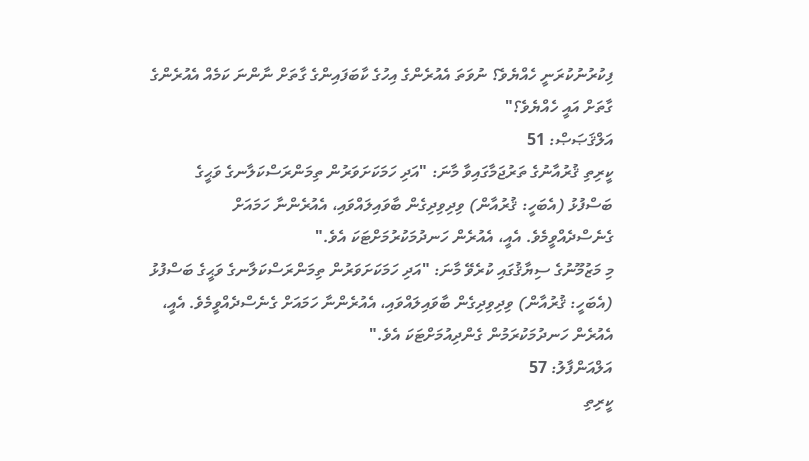ފިކުރުނުކުރަނީ ހެއްޔެވެ؟ ނުވަތަ އެއުރެންގެ އިހުގެ ކާބަފައިންގެ ގާތަށް ނާންނަ ކަމެއް އެއުރެންގެ ގާތަށް އައީ ހެއްޔެވެ؟"
އަލްޤަޞަޞް: 51
ކީރިތި ޤުރުއާނުގެ ތަރުޖަމާގައިވާ މާނަ: "އަދި ހަމަކަށަވަރުން ތިމަންރަސްކަލާނގެ ވަޙީގެ ބަސްފުޅު (އެބަހީ: ޤުރުއާން) ވިދިވިދިގެން ބާވައިލައްވައި، އެއުރެންނާ ހަމައަށް ގެނެސްދެއްވީމެވެ. އެއީ، އެއުރެން ހަނދުމަކުރުމަށްޓަކަ އެވެ."
މި މަޒުމޫނުގެ ސިޔާޤުގައި ކުރެވޭ މާނަ: "އަދި ހަމަކަށަވަރުން ތިމަންރަސްކަލާނގެ ވަޙީގެ ބަސްފުޅު (އެބަހީ: ޤުރުއާން) ވިދިވިދިގެން ބާވައިލައްވައި، އެއުރެންނާ ހަމައަށް ގެނެސްދެއްވީމެވެ. އެއީ، އެއުރެން ހަނދުމަކުރަމުން ގެންދިއުމަށްޓަކަ އެވެ."
އަލްއަންފާލު: 57
ކީރިތި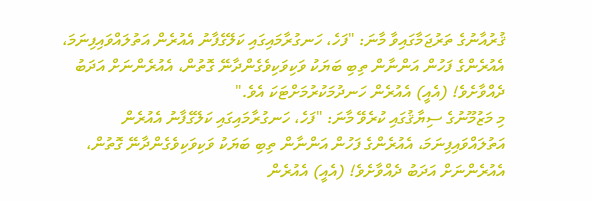ޤުރުއާނުގެ ތަރުޖަމާގައިވާ މާނަ: "ފަހެ، ހަނގުރާމައިގައި ކަލޭގެފާނު އެއުރެން އަތުލައްވައިފިނަމަ، އެއުރެންގެ ފަހުން އަންނާން ތިބި ބަޔަކު ވަކިވަކިވެގެންދާނޭ ގޮތުން، އެއުރެންނަށް އަދަބު ދެއްވާށެވެ! (އެއީ) އެއުރެން ހަނދުމަކުރުމަށްޓަކަ އެވެ."
މި މަޒުމޫނުގެ ސިޔާޤުގައި ކުރެވޭ މާނަ: "ފަހެ، ހަނގުރާމައިގައި ކަލޭގެފާނު އެއުރެން އަތުލައްވައިފިނަމަ، އެއުރެންގެ ފަހުން އަންނާން ތިބި ބަޔަކު ވަކިވަކިވެގެންދާނޭ ގޮތުން، އެއުރެންނަށް އަދަބު ދެއްވާށެވެ! (އެއީ) އެއުރެން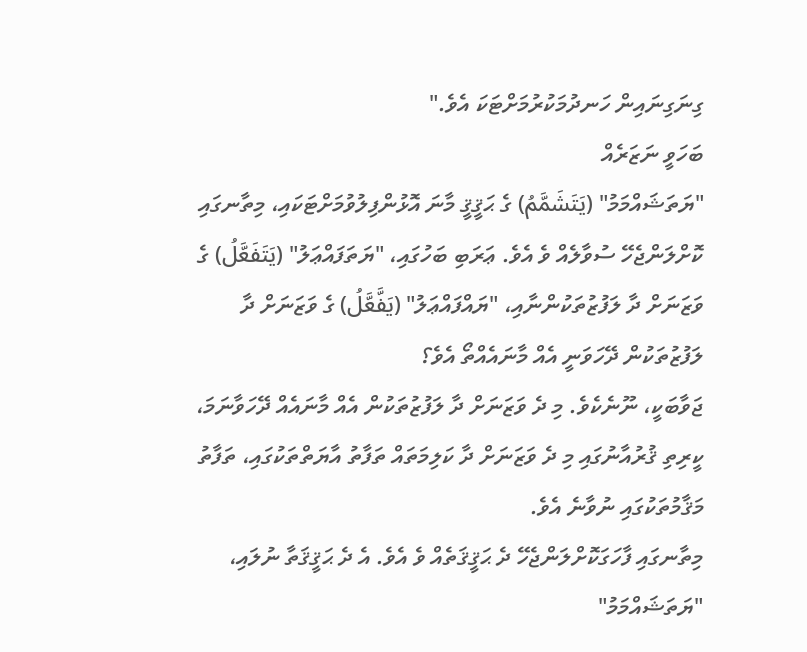ގިނަގިނައިން ހަނދުމަކުރުމަށްޓަކަ އެވެ."
ބަހަވީ ނަޒަރެއް
"ޔަތަޝައްމަމު" (يَتَشَمَّمُ) ގެ ޙަޤީޤީ މާނަ އޮޅުންފިލުވުމަށްޓަކައި، މިތާނގައި ކޮށްލަންޖެހޭ ސުވާލެއް ވެ އެވެ. ޢަރަބި ބަހުގައި، "ޔަތަފައްޢަލު" (يَتَفَعَّلُ) ގެ ވަޒަނަށް ދާ ލަފުޒުތަކުންނާއި، "ޔައްފައްޢަލު" (يَفَّعَّلُ) ގެ ވަޒަނަށް ދާ ލަފުޒުތަކުން ދޭހަވަނީ އެއް މާނައެއްތޯ އެވެ؟
ޖަވާބަކީ، ނޫނެކެވެ. މި ދެ ވަޒަނަށް ދާ ލަފުޒުތަކުން އެއް މާނައެއް ދޭހަވާނަމަ، ކީރިތި ޤުރުއާނުގައި މި ދެ ވަޒަނަށް ދާ ކަލިމަތައް ތަފާތު އާޔަތްތަކުގައި، ތަފާތު މަޤާމުތަކުގައި ނުވާނެ އެވެ.
މިތާނގައި ފާހަގަކޮށްލަންޖެހޭ ދެ ޙަޤީޤަތެއް ވެ އެވެ. އެ ދެ ޙަޤީޤަތާ ނުލައި، "ޔަތަޝައްމަމު"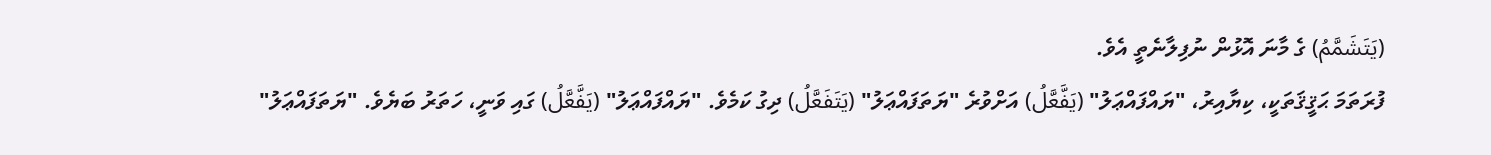(يَتَشَمَّمُ) ގެ މާނަ އޮޅުން ނުފިލާނެތީ އެވެ.
ފުރަތަމަ ޙަޤީޤަތަކީ، ކިޔާއިރު، "ޔައްފައްޢަލު" (يَفَّعَّلُ) އަށްވުރެ "ޔަތަފައްޢަލު" (يَتَفَعَّلُ) ދިގު ކަމެވެ. "ޔައްފައްޢަލު" (يَفَّعَّلُ) ގައި ވަނީ، ހަތަރު ބަޔެވެ. "ޔަތަފައްޢަލު"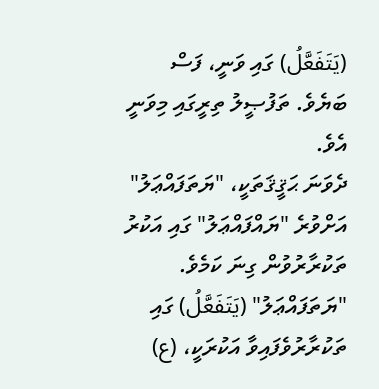(يَتَفَعَّلُ) ގައި ވަނީ، ފަސް ބަޔެވެ. ތަފުޞީލު ތިރީގައި މިވަނީ އެވެ.
ދެވަނަ ޙަޤީޤަތަކީ، "ޔަތަފައްޢަލު" އަށްވުރެ "ޔައްފައްޢަލު" ގައި އަކުރު ތަކުރާރުވުން ގިނަ ކަމެވެ. "ޔަތަފައްޢަލު" (يَتَفَعَّلُ) ގައި ތަކުރާރުވެފައިވާ އަކުރަކީ، (ع)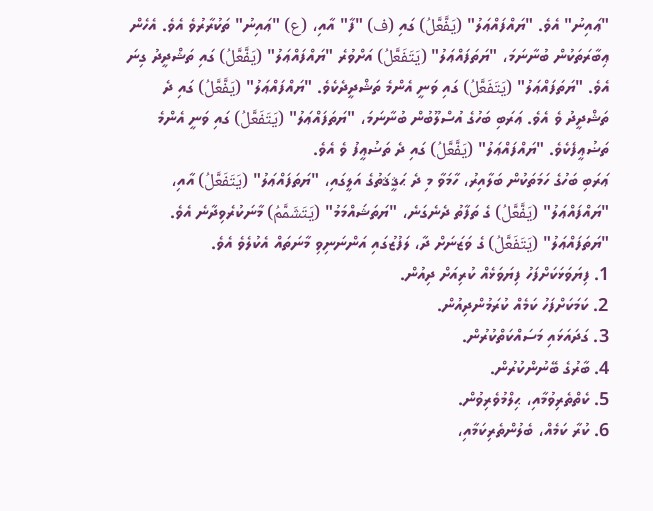"ޢައިނު" އެވެ. "ޔައްފައްޢަލު" (يَفَّعَّلُ) ގައި (ف) "ފާ" އާއި، (ع) "ޢައިނު" ތަކުރާރުވެ އެވެ. އެހެން ޢިބާރަތަކުން ބުނާނަމަ، "ޔަތަފައްޢަލު" (يَتَفَعَّلُ) އަށްވުރެ "ޔައްފައްޢަލު" (يَفَّعَّلُ) ގައި ތަޝްދީދު ގިނަ އެވެ. "ޔަތަފައްޢަލު" (يَتَفَعَّلُ) ގައި ވަނީ އެންމެ ތަޝްދީދެކެވެ. "ޔައްފައްޢަލު" (يَفَّعَّلُ) ގައި ދެ ތަޝްދީދު ވެ އެވެ. ޢަރަބި ބަހުގެ އުސްލޫބުން ބުނާނަމަ، "ޔަތަފައްޢަލު" (يَتَفَعَّلُ) ގައި ވަނީ އެންމެ ތަޟުޢީފެކެވެ. "ޔައްފައްޢަލު" (يَفَّعَّلُ) ގައި ދެ ތަޟުޢީފު ވެ އެވެ.
ޢަރަބި ބަހުގެ ހަމަތަކުން ބަލާއިރު، ހާމަވާ މި ދެ ޙަޤީޤަތުގެ އަލީގައި، "ޔަތަފައްޢަލު" (يَتَفَعَّلُ) އާއި، "ޔައްފައްޢަލު" (يَفَّعَّلُ) ގެ ތަފާތު ދެނެގަނެ، "ޔަތަޝައްމަމު" (يَتَشَمَّمُ) މާނަކުރެވިދާނެ އެވެ.
"ޔަތަފައްޢަލު" (يَتَفَعَّلُ) ގެ ވަޒަނަށް ދާ، ލަފުޒުގައި އަންނަނިވި މާނަތައް އެކުލެވެ އެވެ.
1. ފިޔަވަޅަކަށްފަހު ފިޔަވަޅެއް ކުރިއަށް ދިއުން.
2. ކަމަކަށްފަހު ކަމެއް ކުރަމުންދިއުން.
3. ގަދައަޅައި މަސައްކަތްކުރުން.
4. ބާރުގެ ބޭނުންކުރުން.
5. ކެތްތެރިވުމާއި، ޙިލްމުވެރިވުން.
6. ކުރާ ކަމެއް، ބެލުންތެރިކަމާއި،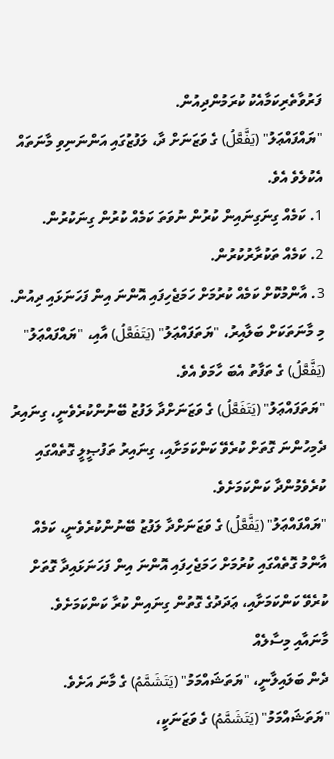ފަރުވާތެރިކަމާއެކު ކުރަމުންދިއުން.
"ޔައްފައްޢަލު" (يَفَّعَّلُ) ގެ ވަޒަނަށް ދާ، ލަފުޒުގައި އަންނަނިވި މާނަތައް އެކުލެވެ އެވެ.
1. ކަމެއް ގިނަގިނައިން ކުރުން ނުވަތަ ކަމެއް ކުރުން ގިނަކުރުން.
2. ކަމެއް ތަކުރާރުކުރުން.
3. އާންމުކޮށް ކަމެއް ކުރުމަށް ހަމަޖެހިފައި އޮންނަ އިން ފަހަނަޅައި ދިއުން.
މި މާނަތަކަށް ބަލާއިރު، "ޔަތަފައްޢަލު" (يَتَفَعَّلُ) އާއި، "ޔައްފައްޢަލު" (يَفَّعَّلُ) ގެ ތަފާތު އެބަ ހާމަވެ އެވެ.
"ޔަތަފައްޢަލު" (يَتَفَعَّلُ) ގެ ވަޒަނަށްދާ ލަފުޒު ބޭނުންކުރެވެނީ، ގިނައިރު ދެމިހުންނަ ގޮތަށް ކުރެވޭ ކަންކަމަށާއި، ގިނައިރު ތަފުޞީލީ ގޮތެއްގައި ކުރެވެމުންދާ ކަންކަމަށެވެ.
"ޔައްފައްޢަލު" (يَفَّعَّلُ) ގެ ވަޒަނަށްދާ ލަފުޒު ބޭނުންކުރެވެނީ، ކަމެއް އާންމު ގޮތެއްގައި ކުރުމަށް ހަމަޖެހިފައި އޮންނަ އިން ފަހަނަޅައިދާ ގޮތަށް ކުރެވޭ ކަންކަމަށާއި، ޢަދަދުގެ ގޮތުން ގިނައިން ކުރާ ކަންކަމަށެވެ.
މާނައާއި މިސާލެއް
ދެން ބަލައިލާނީ، "ޔަތަޝައްމަމު" (يَتَشَمَّمُ) ގެ މާނަ އަށެވެ. "ޔަތަޝައްމަމު" (يَتَشَمَّمُ) ގެ ވަޒަނަކީ،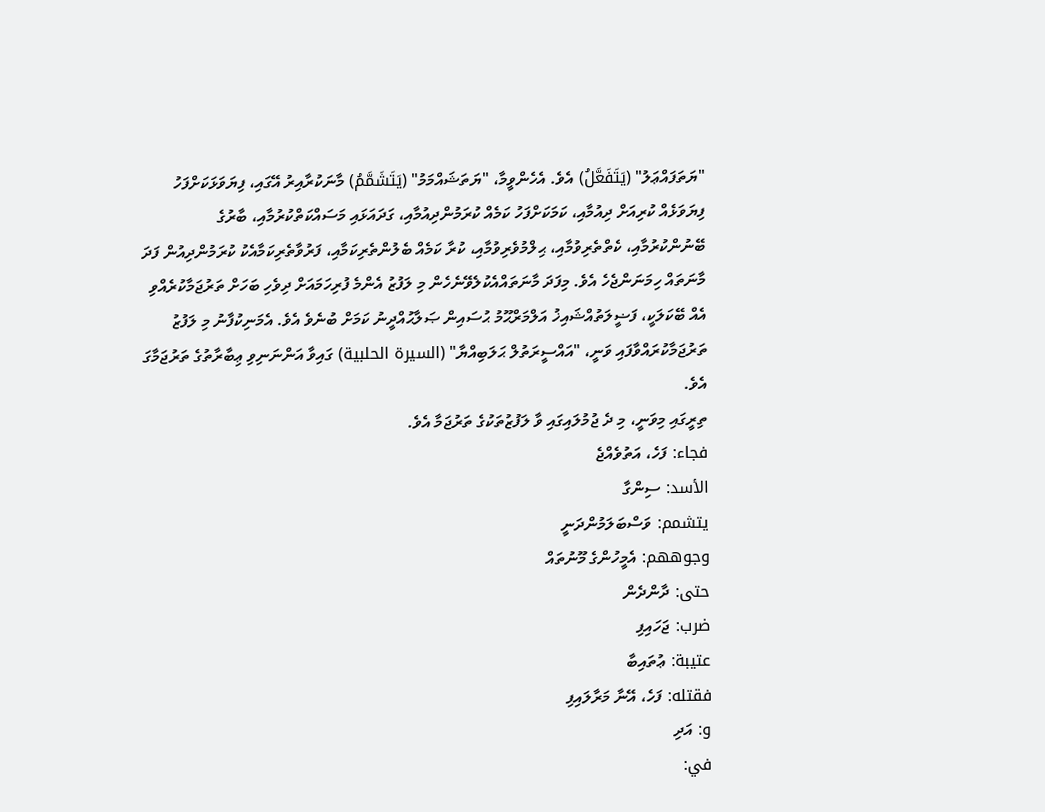"ޔަތަފައްޢަލު" (يَتَفَعَّلُ) އެވެ. އެހެންވީމާ، "ޔަތަޝައްމަމު" (يَتَشَمَّمُ) މާނަކުރާއިރު އޭގައި، ފިޔަވަޅަކަށްފަހު ފިޔަވަޅެއް ކުރިއަށް ދިއުމާއި، ކަމަކަށްފަހު ކަމެއް ކުރަމުންދިއުމާއި، ގަދައަޅައި މަސައްކަތްކުރުމާއި، ބާރުގެ ބޭނުންކުރުމާއި، ކެތްތެރިވުމާއި، ޙިލްމުވެރިވުމާއި، ކުރާ ކަމެއް ބެލުންތެރިކަމާއި، ފަރުވާތެރިކަމާއެކު ކުރަމުންދިއުން ފަދަ މާނަތައް ހިމަނަންޖެހެ އެވެ. މިފަދަ މާނަތައްއެކުލެވޭނެހެން މި ލަފުޒު އެންމެ ފުރިހަމައަށް ދިވެހި ބަހަށް ތަރުޖަމާކުރެއްވި އެއް ބޭކަލަކީ، ފަޟީލަތުއްޝައިޚު އަލްމަރްޙޫމު ޙުސައިން ޞަލާޙުއްދީނު ކަމަށް ބުނެވެ އެވެ. އެމަނިކުފާނު މި ލަފުޒު ތަރުޖަމާކުރައްވާފައި ވަނީ، "އައްސީރަތުލް ޙަލަބިއްޔާ" (السيرة الحلبية) ގައިވާ އަންނަނިވި ޢިބާރާތުގެ ތަރުޖަމާގަ އެވެ.
ތިރީގައި މިވަނީ، މި ދެ ޖުމުލައިގައި ވާ ލަފުޒުތަކުގެ ތަރުޖަމާ އެވެ.
فجاء: ފަހެ، އަތުވެއްޖެ
الأسد: ސިންގާ
يتشمم: ވަސްބަލަމުންދަނީ
وجوههم: އެމީހުންގެ މޫނުތައް
حتى: ދާންދެން
ضرب: ޖަހައިފި
عتيبة: ޢުތައިބާ
فقتله: ފަހެ، އޭނާ މަރާލައިފި
و: އަދި
في: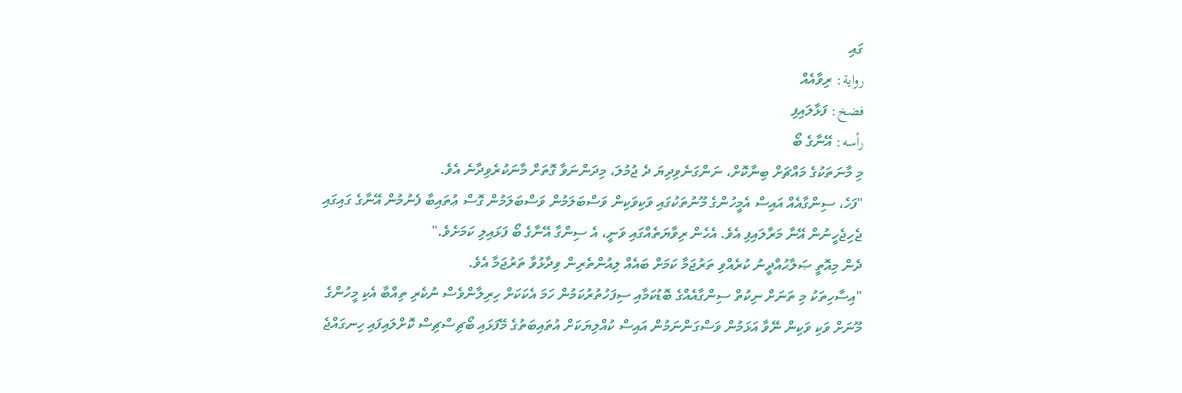ގައި
رواية: ރިވާއެއް
فضخ: ފަޅާލައިފި
رأسه: އޭނާގެ ބޯ
މި މާނަތަކުގެ މައްޗަށް ބިނާކޮށް، ނަންގަނެވިދިޔަ ދެ ޖުމުލަ، މިދަންނަވާ ގޮތަށް މާނަކުރެވިދާނެ އެވެ.
"ފަހެ، ސިންގާއެއް އައިސް އެމީހުންގެ މޫނުތަކުގައި ވަކިވަކިން ވަސްބަލަމުން ވަސްބަލަމުން ގޮސް ޢުތައިބާ ފެނުމުން އޭނާގެ ގައިގައި ޖެހިޖެހީނުން އޭނާ މަރާލައިފި އެވެ. އެހެން ރިވާޔަތެއްގައި ވަނީ، އެ ސިންގާ އޭނާގެ ބޯ ފަޅައިލި ކަމަށެވެ."
ދެން މިއޮތީ ޞަލާޙުއްދީނު ކުރެއްވި ތަރުޖަމާ ކަމަށް ބައެއް ލިއުންތެރިން ވިދާޅުވާ ތަރުޖަމާ އެވެ.
"އިސާހިތަކު މި ތަނަށް ނިކުތް ސިންގާއެއްގެ ބޮޑުކަމާއި ސިފަހުތުރުކަމުން ހަމަ އެކަކަށް ހިރިލާންވެސް ނުކެރި ތިއްބާ އެކި މީހުންގެ މޫނަށް ވަކި ވަކިން ނޭވާ އަޅަމުން ވަސްގަންނަމުން އައިސް ކުއްލިޔަކަށް އުތައިބަތުގެ މޭފަޅައި ބޯޗިސްޗިސް ކޮށްލައިފައި ހިނގައްޖެ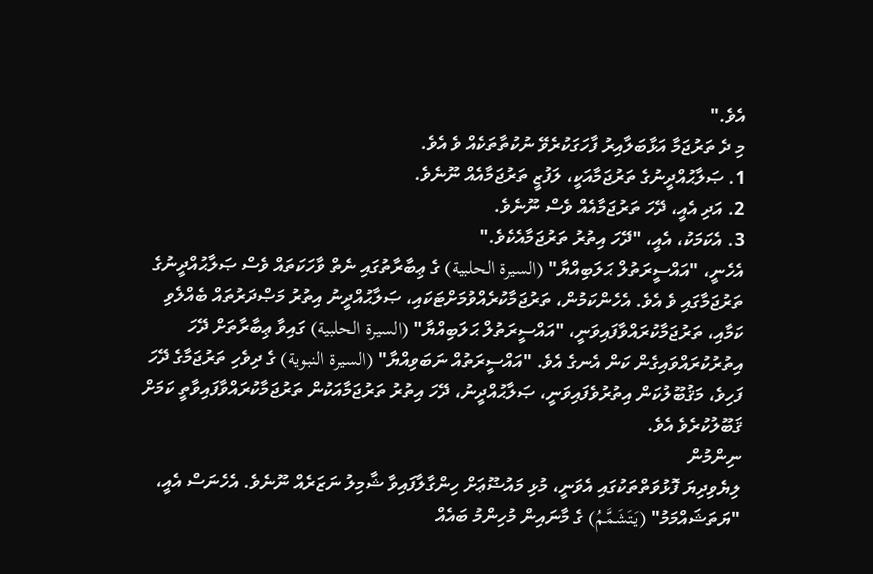އެވެ."
މި ދެ ތަރުޖަމާ އަޅާބަލާއިރު ފާހަގަކުރެވޭ ނުކުތާތަކެއް ވެ އެވެ.
1. ޞަލާޙުއްދީނުގެ ތަރުޖަމާއަކީ، ލަފުޒީ ތަރުޖަމާއެއް ނޫނެވެ.
2. އަދި އެއީ، ދޭހަ ތަރުޖަމާއެއް ވެސް ނޫނެވެ.
3. އެކަމަކު، އެއީ، "ދޭހަ އިތުރު ތަރުޖަމާއެކެވެ."
އެހެނީ، "އައްސީރަތުލް ޙަލަބިއްޔާ" (السيرة الحلبية) ގެ ޢިބާރާތުގައި ނެތް ވާހަކަތައް ވެސް ޞަލާޙުއްދީނުގެ ތަރުޖަމާގައި ވެ އެވެ. އެހެންކަމުން، ތަރުޖަމާކުރެއްވުމަށްޓަކައި، ޞަލާޙުއްދީނު އިތުރު މަޞްދަރުތައް ބެއްލެވި ކަމާއި، ތަރުޖަމާކުރައްވާފައިވަނީ، "އައްސީރަތުލް ޙަލަބިއްޔާ" (السيرة الحلبية) ގައިވާ ޢިބާރާތަށް ދޭހަ އިތުރުކުރައްވައިގެން ކަން އެނގެ އެވެ. "އައްސީރަތުއް ނަބަވިއްޔާ" (السيرة النبوية) ގެ ދިވެހި ތަރުޖަމާގެ ދޭހަ ފަހިވެ، މަޤުބޫލުކަން އިތުރުވެފައިވަނީ، ޞަލާޙުއްދީނު، ދޭހަ އިތުރު ތަރުޖަމާއަކުން ތަރުޖަމާކުރައްވާފައިވާތީ ކަމަށް ޤަބޫލުކުރެވެ އެވެ.
ނިންމުން
ލިޔެވިދިޔަ ފޮޅުވަތްތަކުގައި އެވަނީ، މުޅި މައުޟޫޢަށް ހިންގާލާފައިވާ ޝާމިލު ނަޒަރެއް ނޫނެވެ. އެހެނަސް އެއީ، "ޔަތަޝައްމަމު" (يَتَشَمَّمُ) ގެ މާނައިން މުހިންމު ބައެއް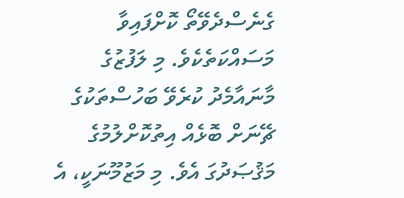ގެނެސްދެވޭތޯ ކޮށްފައިވާ މަސައްކަތެކެވެ. މި ލަފުޒުގެ މާނައާމެދު ކުރެވޭ ބަހުސްތަކުގެ ޗޭނަށް ބޮޅެއް އިތުކޮށްލުމުގެ މަޤުޞަދުގަ އެވެ. މި މަޒުމޫނަކީ، އެ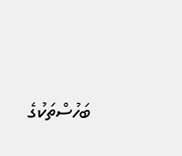ބަހުސްތަކުގެ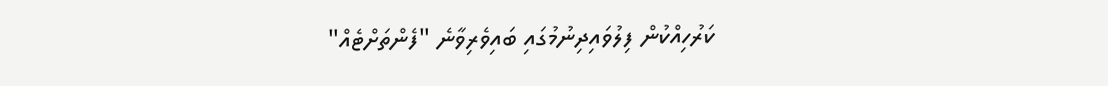ކަރުހިއްކުން ފިލުވައިދިނުމުގައި ބައިވެރިވާނެ "ފެންތަށްޓެއް"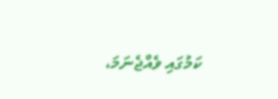ކަމުގައި ވެއްޖެނަމަ،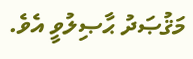މަޤުޞަދު ޙާޞިލުވީ އެވެ.